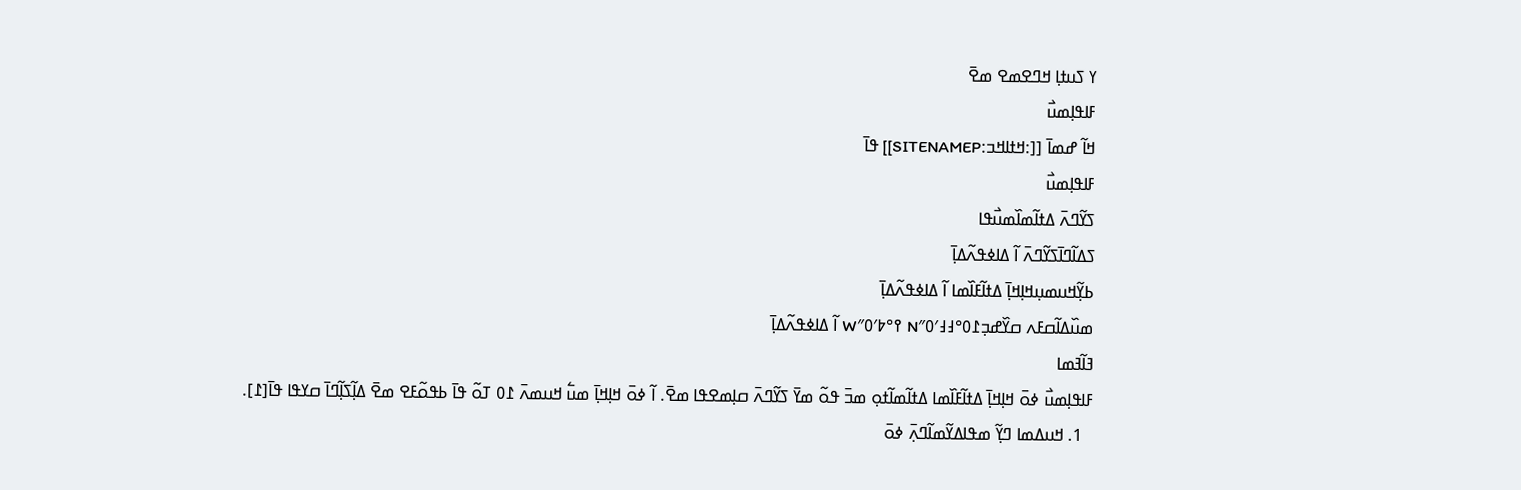ߌ ߖߎߙߊ߲ ߞߣߐߘߐ ߘߐ߫
ߓߊߟߊ߲ߘߎ߯
ߞߊ߬ ߝߘߊ߫ [[:ߞߙߊߞߏ:SITENAMEP]] ߟߊ߫
ߓߊߟߊ߲ߘߎ߯
ߖߌ߬ߣߍ߫ ߡߙߊ߬ߘߊ߰ߘߎ߯ߟߊ
ߖߡߊ߬ߣߊ߫ߖߌ߬ߣߍ߫ ߊ߬ ߡߊߦߟߍ߬ߡߊ߲߫
ߕߌ߲߬ߞߎߘߎ߲ߞߊ߲ߞߊ߲߫ ߡߙߊ߬ߓߊ߰ߘߊ ߊ߬ ߡߊߦߟߍ߬ߡߊ߲߫
ߘߎ߰ߡߊ߬ߛߓߍ ߛߌ߰ߝߏ߲߁߀°߃߃′߀″N ߉°߈′߀″W ߊ߬ ߡߊߦߟߍ߬ߡߊ߲߫
ߔߊ߬ߔߘߊ
ߓߊߟߊ߲ߘߎ߯ ߦߋ߫ ߞߊ߲ߞߊ߲߫ ߡߙߊ߬ߓߊ߰ߘߊ ߡߙߊ߬ߘߊ߬ߙߋ߲ ߘߏ߫ ߟߋ߬ ߘߌ߫ ߖߌ߬ߣߍ߫ ߛߊ߲ߘߐߟߊ ߘߐ߫. ߊ߬ ߦߋ߫ ߞߊ߲ߞߊ߲߫ ߘߎ߱ ߞߎߘߍ߫ ߁߀ ߠߋ߬ ߟߊ߫ ߕߟߋ߬ߓߐ ߘߐ߫ ߡߊ߲߬ߖߊ߲߬ߣߊ߫ ߛߌߟߊ ߟߊ߫[߁].
  1. ߞߎߡߘߊ ߣߌ߲߬ ߘߟߊߡߌ߬ߘߊ߬ߣߍ߲߫ ߦߋ߫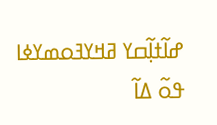ߝߊ߬ߙߊ߲߬ߛߌ ߥߞߌߔߋߘߌߦߊ ߟߋ߬ ߡߊ߬